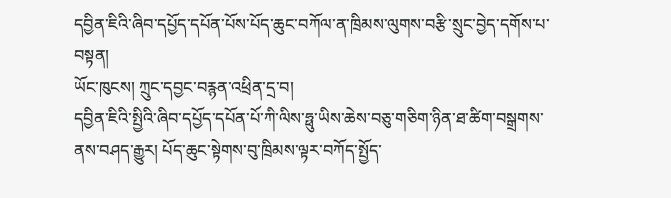དབྱིན་ཇིའི་ཞིབ་དཔྱོད་དཔོན་པོས་པོད་ཆུང་བཀོལ་ན་ཁྲིམས་ལུགས་བརྩི་སྲུང་བྱེད་དགོས་པ་བསྟན།
ཡོང་ཁུངས། ཀྲུང་དབྱང་བརྙན་འཕྲིན་དྲ་བ།
དབྱིན་ཇིའི་སྤྱིའི་ཞིབ་དཔྱོད་དཔོན་པོ་ཀི་ལིས་ཧྥུ་ཡིས་ཆེས་བཅུ་གཅིག་ཉིན་ཐ་ཚིག་བསྒྲགས་ནས་བཤད་རྒྱུར། པོད་ཆུང་སྟེགས་བུ་ཁྲིམས་ལྟར་བཀོད་སྤྱོད་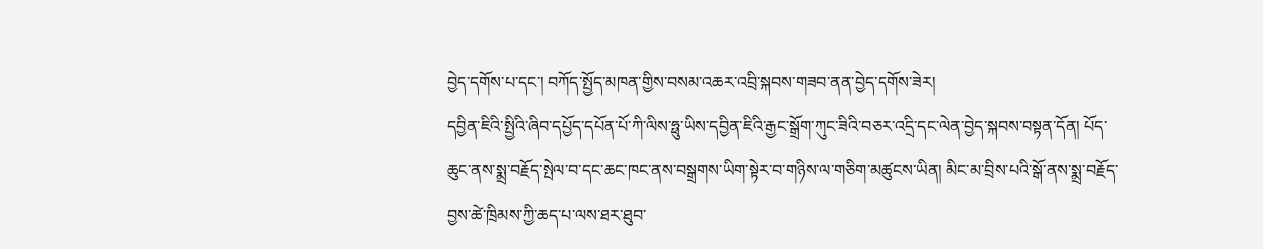བྱེད་དགོས་པ་དང་། བཀོད་སྤྱོད་མཁན་གྱིས་བསམ་འཆར་འབྲི་སྐབས་གཟབ་ནན་བྱེད་དགོས་ཟེར།
དབྱིན་ཇིའི་སྤྱིའི་ཞིབ་དཔྱོད་དཔོན་པོ་ཀི་ལིས་ཧྥུ་ཡིས་དབྱིན་ཇིའི་རྒྱང་སྒྲོག་ཀུང་ཟིའི་བཅར་འདྲི་དང་ལེན་བྱེད་སྐབས་བསྟན་དོན། པོད་ཆུང་ནས་སྨྲ་བརྗོད་སྤེལ་བ་དང་ཆང་ཁང་ནས་བསྒྲགས་ཡིག་སྟེར་བ་གཉིས་ལ་གཅིག་མཚུངས་ཡིན། མིང་མ་བྲིས་པའི་སྒོ་ནས་སྨྲ་བརྗོད་བྱས་ཚེ་ཁྲིམས་ཀྱི་ཆད་པ་ལས་ཐར་ཐུབ་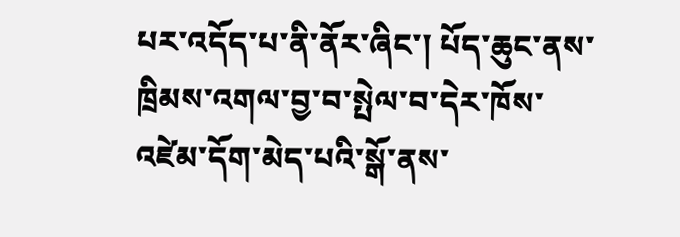པར་འདོད་པ་ནི་ནོར་ཞིང་། པོད་ཆུང་ནས་ཁྲིམས་འགལ་བྱ་བ་སྤེལ་བ་དེར་ཁོས་འཛེམ་དོག་མེད་པའི་སྒོ་ནས་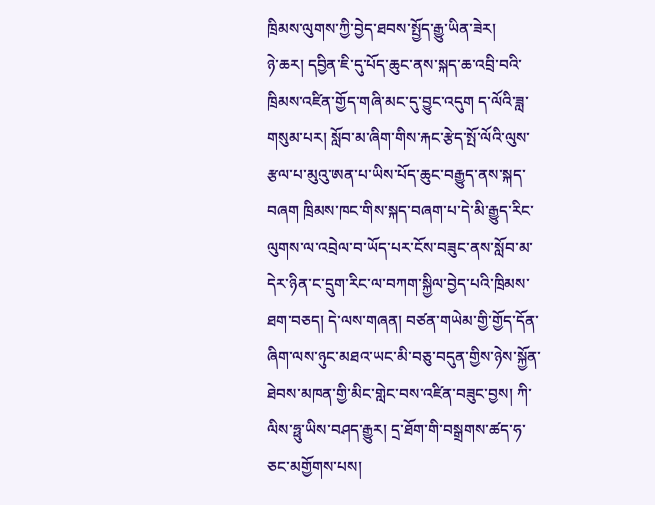ཁྲིམས་ལུགས་ཀྱི་བྱེད་ཐབས་སྤྱོད་རྒྱུ་ཡིན་ཟེར།
ཉེ་ཆར། དབྱིན་ཇི་དུ་པོད་ཆུང་ནས་སྐད་ཆ་འབྲི་བའི་ཁྲིམས་འཛིན་གྱོད་གཞི་མང་དུ་བྱུང་འདུག ད་ལོའི་ཟླ་གསུམ་པར། སློབ་མ་ཞིག་གིས་རྐང་རྩེད་སྤོ་ལོའི་ལུས་རྩལ་པ་མུའུ་ཨན་པ་ཡིས་པོད་ཆུང་བརྒྱུད་ནས་སྐད་བཞག ཁྲིམས་ཁང་གིས་སྐད་བཞག་པ་དེ་མི་རྒྱུད་རིང་ལུགས་ལ་འབྲེལ་བ་ཡོད་པར་ངོས་བཟུང་ནས་སློབ་མ་དེར་ཉིན་ང་དྲུག་རིང་ལ་བཀག་སྐྱིལ་བྱེད་པའི་ཁྲིམས་ཐག་བཅད། དེ་ལས་གཞན། བཙན་གཡེམ་གྱི་གྱོད་དོན་ཞིག་ལས་ཉུང་མཐའ་ཡང་མི་བཅུ་བདུན་གྱིས་ཉེས་སྐྱོན་ཐེབས་མཁན་གྱི་མིང་གླེང་བས་འཛིན་བཟུང་བྱས། ཀི་ལིས་ཧྥུ་ཡིས་བཤད་རྒྱུར། དྲ་ཐོག་གི་བསྒྲགས་ཚད་ཧ་ཅང་མགྱོགས་པས།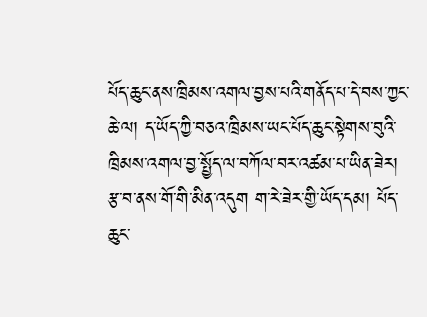པོད་ཆུང་ནས་ཁྲིམས་འགལ་བྱས་པའི་གནོད་པ་དེ་བས་ཀྱང་ཆེ་ལ། ད་ཡོད་ཀྱི་བཅའ་ཁྲིམས་ཡང་པོད་ཆུང་སྟེགས་བུའི་ཁྲིམས་འགལ་བྱ་སྤྱོད་ལ་བཀོལ་བར་འཚམ་པ་ཡིན་ཟེར།
རྩ་བ་ནས་གོ་གི་མིན་འདུག ག་རེ་ཟེར་གྱི་ཡོད་དམ། པོད་ཆུང་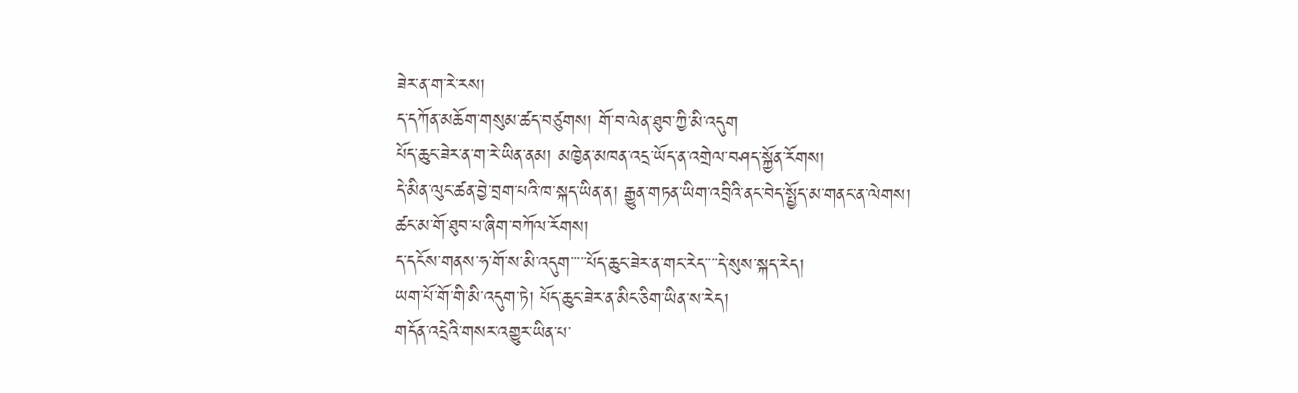ཟེར་ན་ག་རེ་རས།
ད་དཀོན་མཆོག་གསུམ་ཚད་བཙུགས། གོ་བ་ལེན་ཐུབ་ཀྱི་མི་འདུག
པོད་ཆུང་ཟེར་ན་ག་རེ་ཡིན་ནམ། མཁྱེན་མཁན་འདྲ་ཡོད་ན་འགྲེལ་བཤད་སྐྱོན་རོགས།
དེ་མིན་ལུང་ཚན་བྱེ་བྲག་པའི་ཁ་སྐད་ཡིན་ན། རྒྱུན་གཏན་ཡིག་འབྲིའི་ནང་བེད་སྤྱོད་མ་གནང་ན་ལེགས།
ཚང་མ་གོ་ཐུབ་པ་ཞིག་བཀོལ་རོགས།
ད་དངོས་གནས་ཧ་གོ་ས་མི་འདུག་་་་་པོད་ཆུང་ཟེར་ན་གང་རེད་་་་དེ་སུས་སྐད་རེད།
ཡག་པོ་གོ་གི་མི་འདུག་ཏེ། པོད་ཆུང་ཟེར་ན་མིང་ཅིག་ཡིན་ས་རེད།
གདོན་འདྲེའི་གསར་འགྱུར་ཡིན་པ་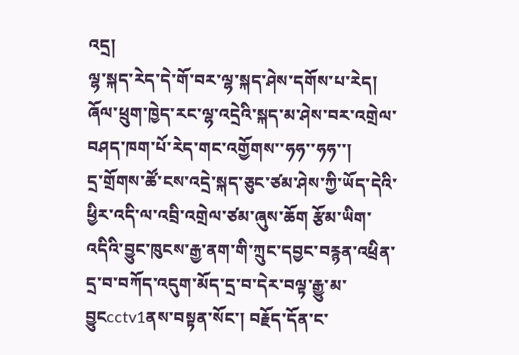འདྲ།
ལྷ་སྐད་རེད་དེ་གོ་བར་ལྷ་སྐད་ཤེས་དགོས་པ་རེད། ཞོལ་ཕྲུག་ཁྱེད་རང་ལྷ་འདྲེའི་སྐད་མ་ཤེས་བར་འགྲེལ་བཤད་ཁག་པོ་རེད་གང་འགྱོགས་་ཧཧ་་ཧཧ་་།
དྲ་གྲོགས་ཚོ་ངས་འདྲེ་སྐད་ཅུང་ཙམ་ཤེས་ཀྱི་ཡོད་དེའི་ཕྱིར་འདི་ལ་འབྲི་འགྲེལ་ཙམ་ཞུས་ཆོག རྩོམ་ཡིག་འདིའི་བྱུང་ཁུངས་རྒྱ་ནག་གི་ཀྲུང་དབྱང་བརྙན་འཕྲིན་དྲ་བ་བཀོད་འདུག་མོད་དྲ་བ་དེར་བལྟ་རྒྱུ་མ་བྱུངcctv1ནས་བསྟན་སོང་། བརྗོད་དོན་ང་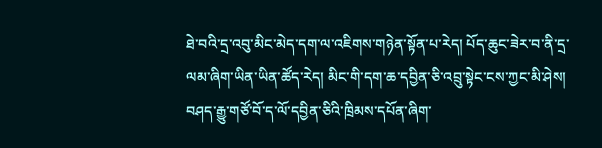ཐེ་བའི་དྲ་འབུ་མིང་མེད་དག་ལ་འཇིགས་གཉེན་སྟོན་པ་རེད། པོད་ཆུང་ཟེར་བ་ནི་དྲ་ལམ་ཞིག་ཡིན་ཡིན་ཚོད་རེད། མིང་གི་དག་ཆ་དབྱིན་ཅི་འབྲུ་སྟེང་ངས་ཀྱང་མི་ཤེས། བཤད་རྒྱུ་གཙོ་བོ་ད་ལོ་དབྱིན་ཅིའི་ཁྲིམས་དཔོན་ཞིག་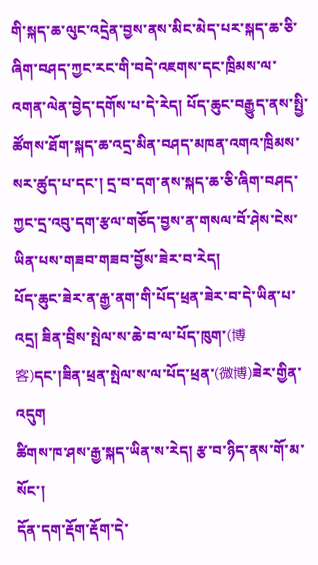གི་སྐད་ཆ་ལུང་འདྲེན་བྱས་ནས་མིང་མེད་པར་སྐད་ཆ་ཅི་ཞིག་བཤད་ཀྱང་རང་གི་བདེ་འཇགས་དང་ཁྲིམས་ལ་འགན་ལེན་བྱེད་དགོས་པ་དེ་རེད། པོད་ཆུང་བརྒྱུད་ནས་སྤྱི་ཚོགས་ཐོག་སྐད་ཆ་འདྲ་མིན་བཤད་མཁན་འགའ་ཁྲིམས་སར་ཚུད་པ་དང་། དྲ་བ་དག་ནས་སྐད་ཆ་ཅི་ཞིག་བཤད་ཀྱང་དྲ་འབུ་དག་རྩལ་གཅོད་བྱས་ན་གསལ་བོ་ཤེས་ངེས་ཡིན་པས་གཟབ་གཟབ་བྱོས་ཟེར་བ་རེད།
པོད་ཆུང་ཟེར་ན་རྒྱ་ནག་གི་པོད་ཕྲན་ཟེར་བ་དེ་ཡིན་པ་འདྲ། ཟིན་བྲིས་སྤེལ་ས་ཆེ་བ་ལ་པོད་ཁུག་(博客)དང་།ཟིན་ཕྲན་སྤེལ་ས་ལ་པོད་ཕྲན་(微博)ཟེར་གྱིན་འདུག
ཚིགས་ཁ་ཤས་རྒྱ་སྐད་ཡིན་ས་རེད། རྩ་བ་ཉིད་ནས་གོ་མ་སོང་།
དོན་དག་རྡོག་རྡོག་དེ་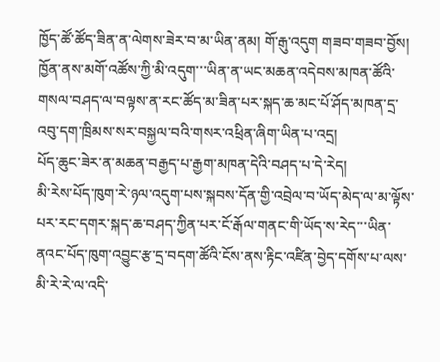ཁྱོད་ཚོ་ཚོད་ཟིན་ན་ལེགས་ཟེར་བ་མ་ཡིན་ནམ། གོ་རྒུ་འདུག གཟབ་གཟབ་བྱོས།
ཁྱོན་ནས་མགོ་འཚོས་ཀྱི་མི་འདུག་་་ཡིན་ན་ཡང་མཆན་འདེབས་མཁན་ཚོའི་གསལ་བཤད་ལ་བལྟས་ན་རང་ཚོད་མ་ཟིན་པར་སྐད་ཆ་མང་པོ་ཤོད་མཁན་དྲ་འབུ་དག་ཁྲིམས་སར་བསྐྱལ་བའི་གསར་འཕྲིན་ཞིག་ཡིན་པ་འདྲ།
པོད་ཆུང་ཟེར་ན་མཆན་བརྒྱད་པ་རྒྱག་མཁན་དེའི་བཤད་པ་དེ་རེད།
མི་རེས་པོད་ཁུག་རེ་ཉལ་འདུག་པས་སྐབས་དོན་གྱི་འབྲེལ་བ་ཡོད་མེད་ལ་མ་ལྟོས་པར་རང་དགར་སྐད་ཆ་བཤད་ཀྱིན་པར་ངོ་རྒོལ་གནང་གི་ཡོད་ས་རེད་་་ཡིན་ནའང་པོད་ཁུག་འབྱུང་རྩ་དྲ་བདག་ཚོའི་ངོས་ནས་རྟིང་འཛིན་བྱེད་དགོས་པ་ལས་མི་རེ་རེ་ལ་འདི་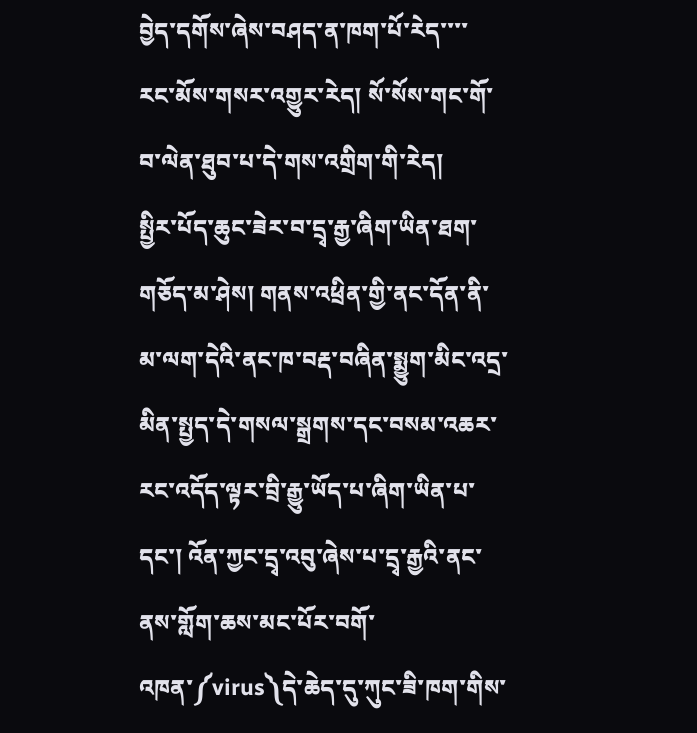བྱེད་དགོས་ཞེས་བཤད་ན་ཁག་པོ་རེད་་་་
རང་མོས་གསར་འགྱུར་རེད། སོ་སོས་གང་གོ་བ་ལེན་ཐུབ་པ་དེ་གས་འགྲིག་གི་རེད།
སྤྱིར་པོད་ཆུང་ཟེར་བ་དྲྭ་རྒྱ་ཞིག་ཡིན་ཐག་གཅོད་མ་ཤེས། གནས་འཕྲིན་གྱི་ནང་དོན་ནི་མ་ལག་དེའི་ནང་ཁ་བརྡ་བཞིན་སྨྱུག་མིང་འདྲ་མིན་སྤྱད་དེ་གསལ་སྒྲགས་དང་བསམ་འཆར་རང་འདོད་ལྟར་བྲི་རྒྱུ་ཡོད་པ་ཞིག་ཡིན་པ་དང་། འོན་ཀྱང་དྲྭ་འབུ་ཞེས་པ་དྲྭ་རྒྱའི་ནང་ནས་གློག་ཆས་མང་པོར་བགོ་འཁན་༼virus༽དེ་ཆེད་དུ་ཀུང་ཟི་ཁག་གིས་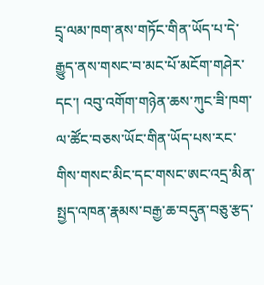དྲྭ་ལམ་ཁག་ནས་གཏོང་གིན་ཡོད་པ་དེ་རྒྱུད་ནས་གསང་བ་མང་པོ་མངོག་གཤེར་དང་། འབུ་འགོག་གཉེན་ཆས་ཀུང་ཟི་ཁག་ལ་ཚོང་བཅས་ཡོང་གིན་ཡོད་པས་རང་གིས་གསང་མིང་དང་གསང་ཨང་འདྲ་མིན་སྤྱད་འཁན་རྣམས་བརྒྱ་ཆ་བདུན་བཅུ་རྩད་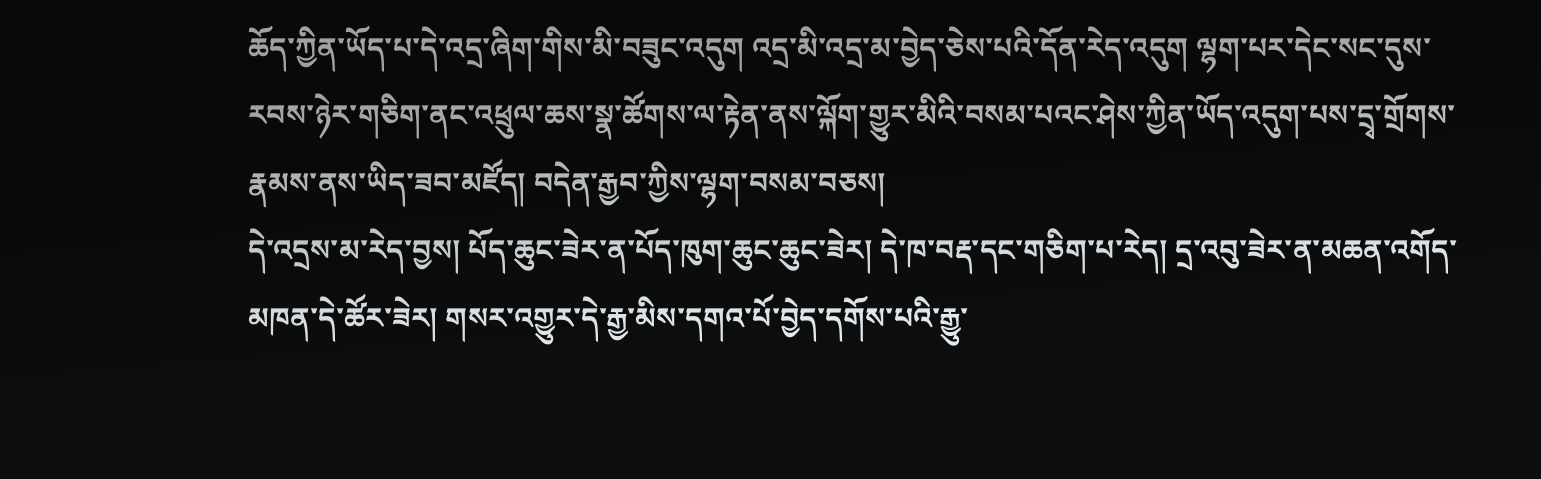ཆོད་ཀྱིན་ཡོད་པ་དེ་འདྲ་ཞིག་གིས་མི་བཟུང་འདུག འདྲ་མི་འདྲ་མ་བྱེད་ཅེས་པའི་དོན་རེད་འདུག ལྷག་པར་དེང་སང་དུས་རབས་ཉེར་གཅིག་ནང་འཕྲུལ་ཆས་སྣ་ཚོགས་ལ་རྟེན་ནས་ལྐོག་གྱུར་མིའི་བསམ་པའང་ཤེས་ཀྱིན་ཡོད་འདུག་པས་དྲྭ་གྲོགས་རྣམས་ནས་ཡིད་ཟབ་མཛོད། བདེན་རྒྱབ་ཀྱིས་ལྷག་བསམ་བཅས།
དེ་འདྲས་མ་རེད་བྱས། པོད་ཆུང་ཟེར་ན་པོད་ཁུག་ཆུང་ཆུང་ཟེར། དེ་ཁ་བརྡ་དང་གཅིག་པ་རེད། དྲ་འབུ་ཟེར་ན་མཆན་འགོད་མཁན་དེ་ཚོར་ཟེར། གསར་འགྱུར་དེ་རྒྱ་མིས་དགའ་པོ་བྱེད་དགོས་པའི་རྒྱུ་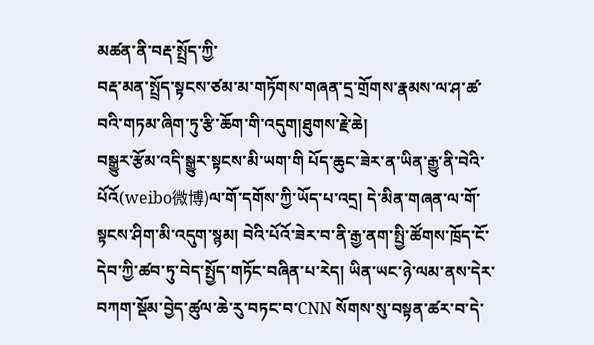མཚན་ནི་བརྡ་སྤྲོད་ཀྱི་
བརྡ་མན་སྤྲོད་སྟངས་ཙམ་མ་གཏོགས་གཞན་དྲ་གྲོགས་རྣམས་ལ་ཤ་ཚ་བའི་གཏམ་ཞིག་ཏུ་རྩི་ཆོག་གི་འདུག།ཐུགས་རྗེ་ཆེ།
བསྒྱུར་རྩོམ་འདི་སྒྱུར་སྟངས་མི་ཡག་གི པོད་ཆུང་ཟེར་ན་ཡིན་རྒྱུ་ནི་བེའི་པོའོ(weibo微博)ལ་གོ་དགོས་ཀྱི་ཡོད་པ་འདྲ། དེ་མིན་གཞན་ལ་གོ་སྟངས་ཤིག་མི་འདུག་སྙམ། བེའི་པོའོ་ཟེར་བ་ནི་རྒྱ་ནག་སྤྱི་ཚོགས་ཁྲོད་ངོ་དེབ་ཀྱི་ཚབ་ཏུ་བེད་སྤྱོད་གཏོང་བཞིན་པ་རེད། ཡིན་ཡང་ཉེ་ལམ་ནས་དེར་བཀག་སྡོམ་བྱེད་ཚུལ་ཆེ་རུ་བཏང་བ་CNN སོགས་སུ་བསྟན་ཚར་བ་དེ་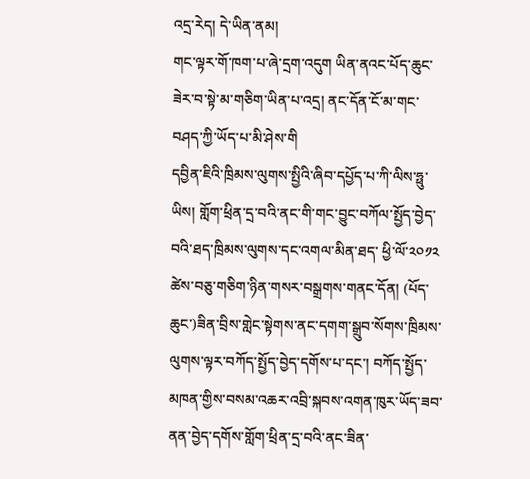འདྲ་རེད། དེ་ཡིན་ནམ།
གང་ལྟར་གོ་ཁག་པ་ཞེ་དྲག་འདུག ཡིན་ནའང་པོད་ཆུང་ཟེར་བ་སྟེ་མ་གཅིག་ཡིན་པ་འདྲ། ནང་དོན་ངོ་མ་གང་བཤད་ཀྱི་ཡོད་པ་མི་ཤེས་གི
དབྱིན་ཇིའི་ཁྲིམས་ལུགས་སྤྱིའི་ཞིབ་དཔྱོད་པ་ཀི་ལིས་ཧྥུ་ཡིས། གློག་ཕྲིན་དྲ་བའི་ནང་གི་གང་བྱུང་བཀོལ་སྤྱོད་བྱེད་བའི་ཐད་ཁྲིམས་ལུགས་དང་འགལ་མིན་ཐད་ ཕྱི་ལོ་༢༠༡༢ ཚེས་བཅུ་གཅིག་ཉིན་གསར་བསྒྲགས་གནང་དོན། (པོད་ཆུང་)ཟིན་བྲིས་གླེང་སྟེགས་ནང་དགག་སྒྲུབ་སོགས་ཁྲིམས་ལུགས་ལྟར་བཀོད་སྤྱོད་བྱེད་དགོས་པ་དང་། བཀོད་སྤྱོད་མཁན་གྱིས་བསམ་འཆར་འབྲི་སྐབས་འགན་ཁུར་ཡོད་ཟབ་ནན་བྱེད་དགོས་གློག་ཕྲིན་དྲ་བའི་ནང་ཟིན་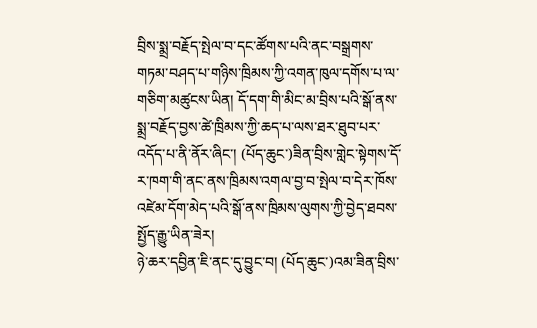བྲིས་སྨྲ་བརྗོད་སྤེལ་བ་དང་ཚོགས་པའི་ནང་བསྒྲགས་གཏམ་བཤད་པ་གཉིས་ཁྲིམས་ཀྱི་འགན་ཁུལ་དགོས་པ་ལ་གཅིག་མཚུངས་ཡིན། དོ་དག་གི་མིང་མ་བྲིས་པའི་སྒོ་ནས་སྨྲ་བརྗོད་བྱས་ཚེ་ཁྲིམས་ཀྱི་ཆད་པ་ལས་ཐར་ཐུབ་པར་འདོད་པ་ནི་ནོར་ཞིང་། (པོད་ཆུང་)ཟིན་བྲིས་གླེང་སྟེགས་དོ་ར་ཁག་གི་ནང་ནས་ཁྲིམས་འགལ་བྱ་བ་སྤེལ་བ་དེར་ཁོས་འཛེམ་དོག་མེད་པའི་སྒོ་ནས་ཁྲིམས་ལུགས་ཀྱི་བྱེད་ཐབས་སྤྱོད་རྒྱུ་ཡིན་ཟེར།
ཉེ་ཆར་དབྱིན་ཇི་ནང་དུ་བྱུང་བ། (པོད་ཆུང་)འམ་ཟིན་བྲིས་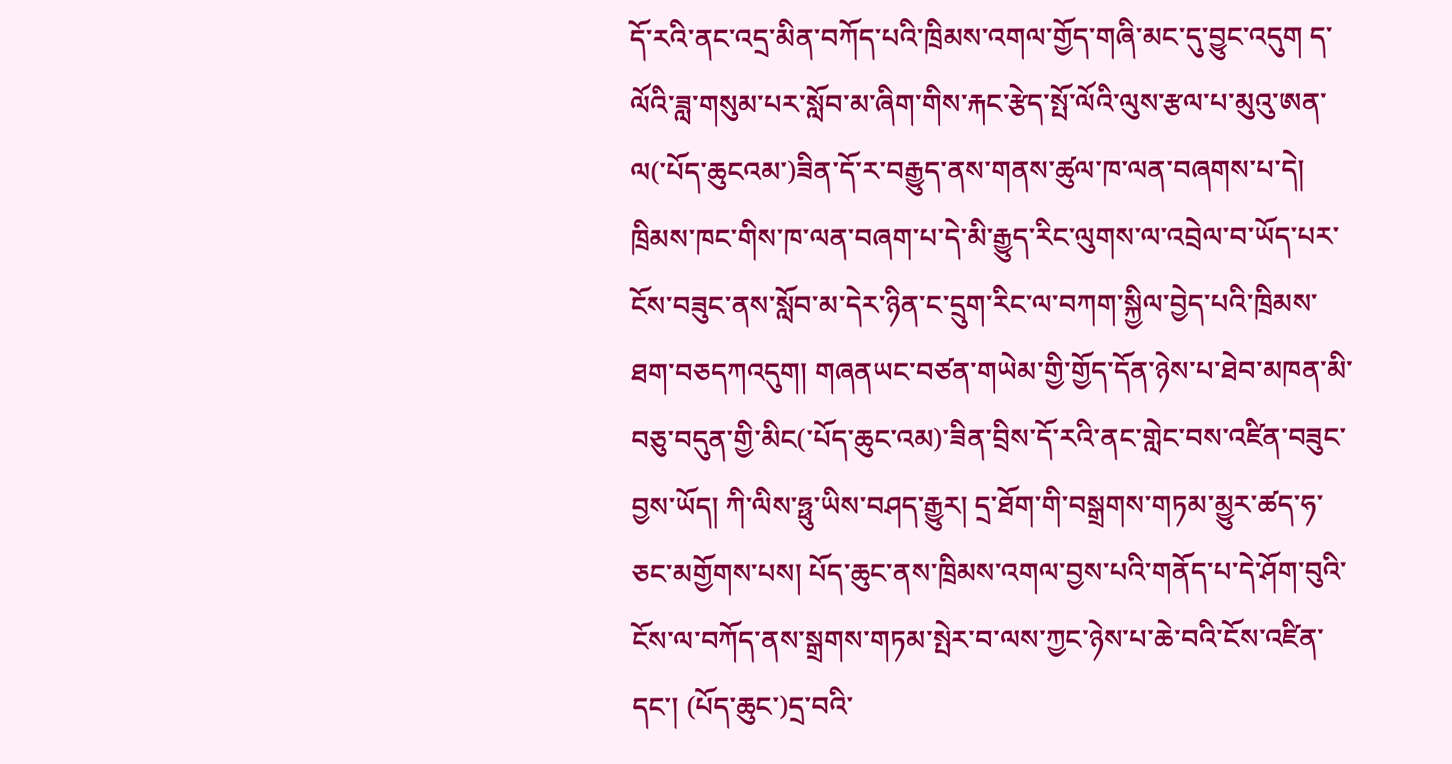དོ་རའི་ནང་འདྲ་མིན་བཀོད་པའི་ཁྲིམས་འགལ་གྱོད་གཞི་མང་དུ་བྱུང་འདུག ད་ལོའི་ཟླ་གསུམ་པར་སློབ་མ་ཞིག་གིས་རྐང་རྩེད་སྤོ་ལོའི་ལུས་རྩལ་པ་མུའུ་ཨན་ལ(་པོད་ཆུངའམ་)ཟིན་དོ་ར་བརྒྱུད་ནས་གནས་ཚུལ་ཁ་ལན་བཞགས་པ་དེ། ཁྲིམས་ཁང་གིས་ཁ་ལན་བཞག་པ་དེ་མི་རྒྱུད་རིང་ལུགས་ལ་འབྲེལ་བ་ཡོད་པར་ངོས་བཟུང་ནས་སློབ་མ་དེར་ཉིན་ང་དྲུག་རིང་ལ་བཀག་སྐྱིལ་བྱེད་པའི་ཁྲིམས་ཐག་བཅདཀའདུག། གཞནཡང་བཙན་གཡེམ་གྱི་གྱོད་དོན་ཉེས་པ་ཐེབ་མཁན་མི་བཅུ་བདུན་གྱི་མིང(་པོད་ཆུང་འམ)་ཟིན་བྲིས་དོ་རའི་ནང་གླེང་བས་འཛིན་བཟུང་བྱས་ཡོད། ཀི་ལིས་ཧྥུ་ཡིས་བཤད་རྒྱུར། དྲ་ཐོག་གི་བསྒྲགས་གཏམ་མྱུར་ཚད་ཧ་ཅང་མགྱོགས་པས། པོད་ཆུང་ནས་ཁྲིམས་འགལ་བྱས་པའི་གནོད་པ་དེ་ཤོག་བུའི་ངོས་ལ་བཀོད་ནས་སྒྲགས་གཏམ་སྤེར་བ་ལས་ཀྱང་ཉེས་པ་ཆེ་བའི་ངོས་འཛིན་དང་། (པོད་ཆུང་)དྲ་བའི་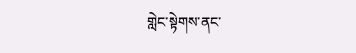གླེང་སྟེགས་ནང་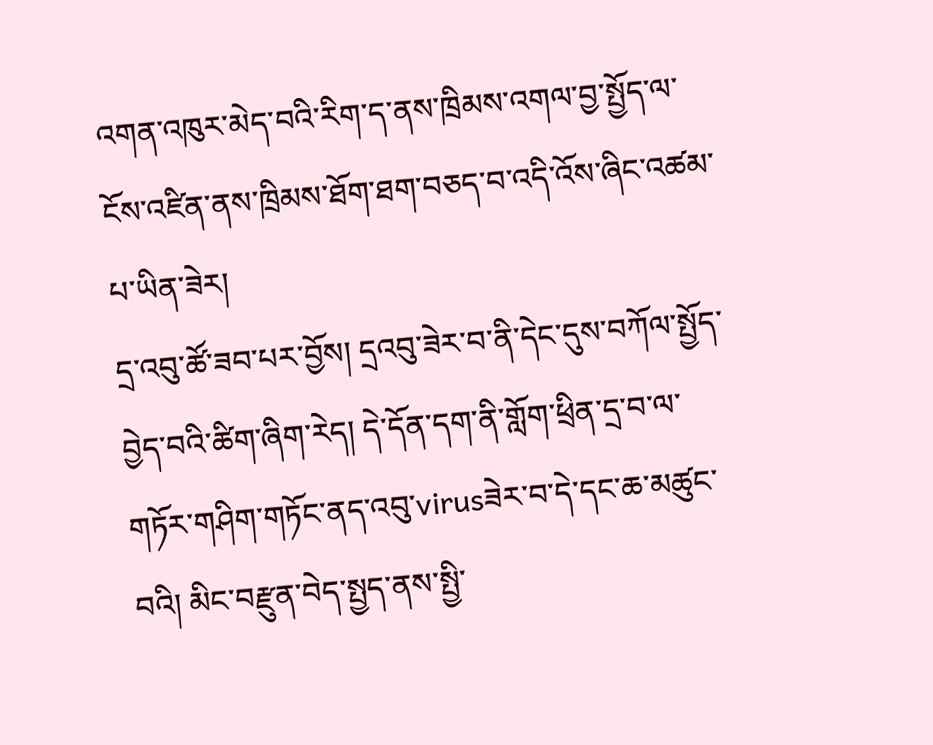འགན་འཁུར་མེད་བའི་རིག་ད་ནས་ཁྲིམས་འགལ་བྱ་སྤྱོད་ལ་ངོས་འཛིན་ནས་ཁྲིམས་ཐོག་ཐག་བཅད་བ་འདི་འོས་ཞིང་འཚམ་པ་ཡིན་ཟེར།
དྲ་འབུ་ཚོ་ཟབ་པར་བྱོས། དྲའབུ་ཟེར་བ་ནི་དེང་དུས་བཀོལ་སྤྱོད་བྱེད་བའི་ཚིག་ཞིག་རེད། དེ་དོན་དག་ནི་གློག་ཕྲིན་དྲ་བ་ལ་གཏོར་གཤིག་གཏོང་ནད་འབུ་virusཟེར་བ་དེ་དང་ཆ་མཚུང་བའི། མིང་བརྫུན་བེད་སྤྱད་ནས་སྤྱི་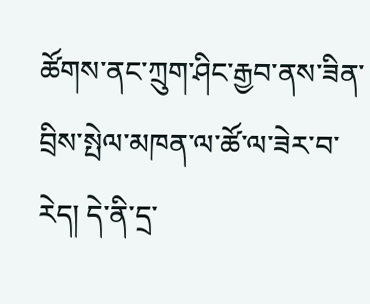ཚོགས་ནང་ཀྲུག་ཤིང་རྒྱབ་ནས་ཟིན་བྲིས་སྤེལ་མཁན་ལ་ཚོ་ལ་ཟེར་བ་རེད། དེ་ནི་དྲ་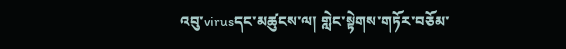འབུ་virusདང་མཚུངས་ལ། གླེང་སྟེགས་གཏོར་བཅོམ་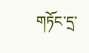གཏོང་དྲ་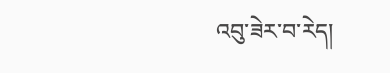འབུ་ཟེར་བ་རེད།